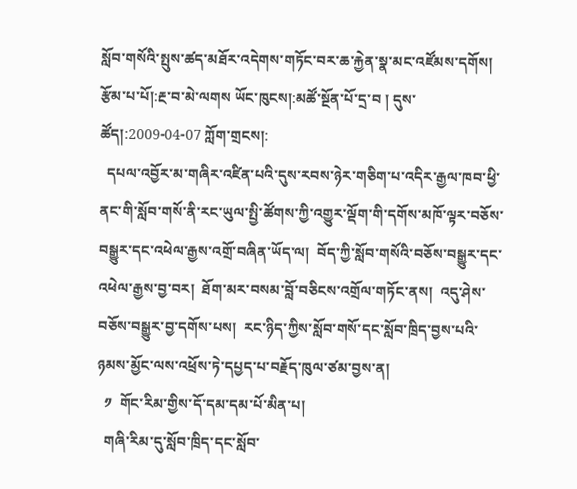སློབ་གསོའི་སྤུས་ཚད་མཐོར་འདེགས་གཏོང་བར་ཆ་རྐྱེན་སྣ་མང་འཛོམས་དགོས།
རྩོམ་པ་པོ།:རྔ་བ་མེ་ལགས ཡོང་ཁུངས།:མཚོ་སྔོན་པོ་དྲ་བ ། དུས་ཚོད།:2009-04-07 ཀློག་གྲངས།:
  དཔལ་འབྱོར་མ་གཞིར་འཛིན་པའི་དུས་རབས་ཉེར་གཅིག་པ་འདིར་རྒྱལ་ཁབ་ཕྱི་ནང་གི་སློབ་གསོ་ནི་རང་ཡུལ་སྤྱི་ཚོགས་ཀྱི་འགྱུར་ལྡོག་གི་དགོས་མཁོ་ལྟར་བཅོས་བསྒྱུར་དང་འཕེལ་རྒྱས་འགྲོ་བཞིན་ཡོད་ལ།  བོད་ཀྱི་སློབ་གསོའི་བཅོས་བསྒྱུར་དང་འཕེལ་རྒྱས་བྱ་བར།  ཐོག་མར་བསམ་བློ་བཅིངས་འགྲོལ་གཏོང་ནས།  འདུ་ཤེས་བཅོས་བསྒྱུར་བྱ་དགོས་པས།  རང་ཉིད་ཀྱིས་སློབ་གསོ་དང་སློབ་ཁྲིད་བྱས་པའི་ཉམས་མྱོང་ལས་འཕྲོས་ཏེ་དཔྱད་པ་བརྗོད་ཁུལ་ཙམ་བྱས་ན།
  ༡  གོང་རིམ་གྱིས་དོ་དམ་དམ་པོ་མིན་པ།
  གཞི་རིམ་དུ་སློབ་ཁྲིད་དང་སློབ་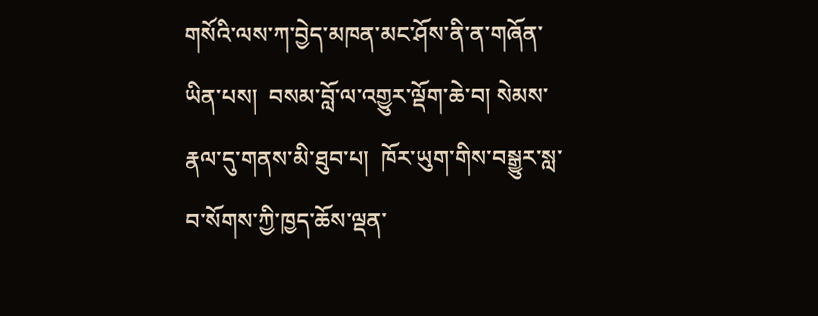གསོའི་ལས་ཀ་བྱེད་མཁན་མང་ཤོས་ནི་ན་གཞོན་ཡིན་པས།  བསམ་བློ་ལ་འགྱུར་ལྡོག་ཆེ་བ། སེམས་རྣལ་དུ་གནས་མི་ཐུབ་པ།  ཁོར་ཡུག་གིས་བསྒྱུར་སླ་བ་སོགས་ཀྱི་ཁྱད་ཆོས་ལྡན་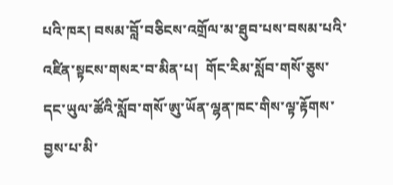པའི་ཁར། བསམ་བློ་བཅིངས་འགྲོལ་མ་ཐུབ་པས་བསམ་པའི་འཛིན་སྟངས་གསར་བ་མིན་པ།  གོང་རིམ་སློབ་གསོ་ཅུས་དང་ཡུལ་ཚོའི་སློབ་གསོ་ཨུ་ཡོན་ལྷན་ཁང་གིས་ལྟ་རྟོགས་བྱས་པ་མི་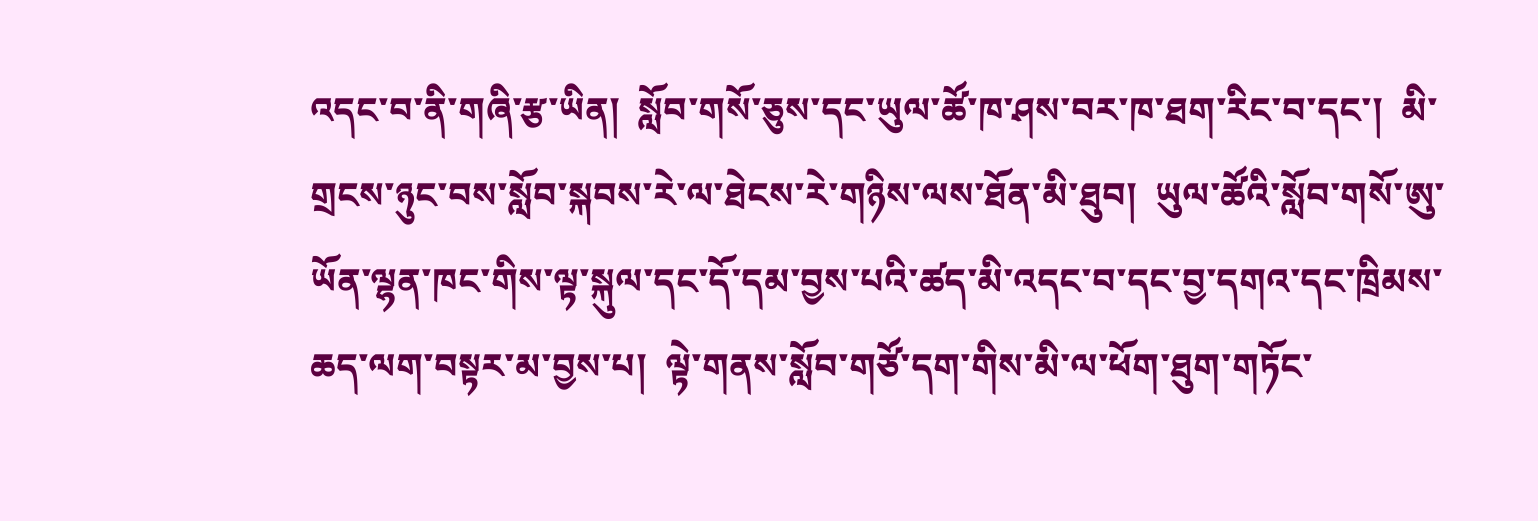འདང་བ་ནི་གཞི་རྩ་ཡིན།  སློབ་གསོ་ཅུས་དང་ཡུལ་ཚོ་ཁ་ཤས་བར་ཁ་ཐག་རིང་བ་དང་།  མི་གྲངས་ཉུང་བས་སློབ་སྐབས་རེ་ལ་ཐེངས་རེ་གཉིས་ལས་ཐོན་མི་ཐུབ།  ཡུལ་ཚོའི་སློབ་གསོ་ཨུ་ཡོན་ལྷན་ཁང་གིས་ལྟ་སྐུལ་དང་དོ་དམ་བྱས་པའི་ཚད་མི་འདང་བ་དང་བྱ་དགའ་དང་ཁྲིམས་ཆད་ལག་བསྟར་མ་བྱས་པ།  ལྟེ་གནས་སློབ་གཙོ་དག་གིས་མི་ལ་ཕོག་ཐུག་གཏོང་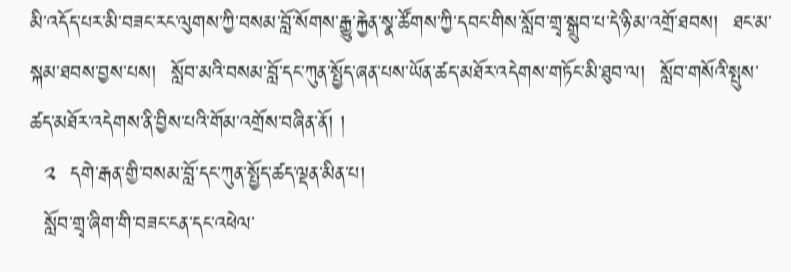མི་འདོད་པར་མི་བཟང་རང་ལུགས་ཀྱི་བསམ་བློ་སོགས་རྒྱུ་རྐྱེན་སྣ་ཚོགས་ཀྱི་དབང་གིས་སློབ་གྲྭ་སྒྲུབ་པ་དེ་ཉི་མ་འགྲོ་ཐབས།  ཐང་མ་སྐམ་ཐབས་བྱས་པས།  སློབ་མའི་བསམ་བློ་དང་ཀུན་སྤྱོད་ཞན་པས་ཡོན་ཚད་མཐོར་འདེགས་གཏོང་མི་ཐུབ་ལ།  སློབ་གསོའི་སྤུས་ཚད་མཐོར་འདེགས་ནི་བྱིས་པའི་གོམ་འགྲོས་བཞིན་ནོ། །
  ༢  དགེ་རྒན་གྱི་བསམ་བློ་དང་ཀུན་སྤྱོད་ཚད་ལྡན་མིན་པ།
  སློབ་གྲྭ་ཞིག་གི་བཟང་ངན་དང་འཕེལ་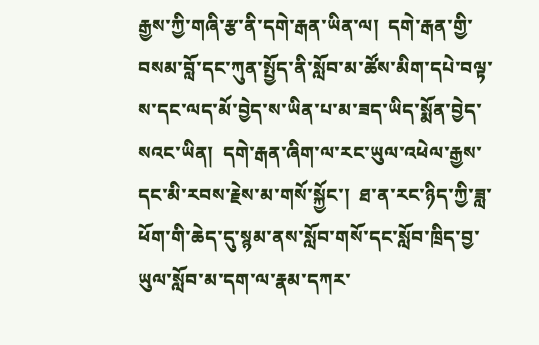རྒྱས་ཀྱི་གཞི་རྩ་ནི་དགེ་རྒན་ཡིན་ལ།  དགེ་རྒན་གྱི་བསམ་བློ་དང་ཀུན་སྤྱོད་ནི་སློབ་མ་ཚོས་མིག་དཔེ་བལྟ་ས་དང་ལད་མོ་བྱེད་ས་ཡིན་པ་མ་ཟད་ཡིད་སྨོན་བྱེད་སའང་ཡིན།  དགེ་རྒན་ཞིག་ལ་རང་ཡུལ་འཕེལ་རྒྱས་དང་མི་རབས་རྗེས་མ་གསོ་སྐྱོང་།  ཐ་ན་རང་ཉིད་ཀྱི་ཟླ་ཕོག་གི་ཆེད་དུ་སྙམ་ནས་སློབ་གསོ་དང་སློབ་ཁྲིད་བྱ་ཡུལ་སློབ་མ་དག་ལ་རྣམ་དཀར་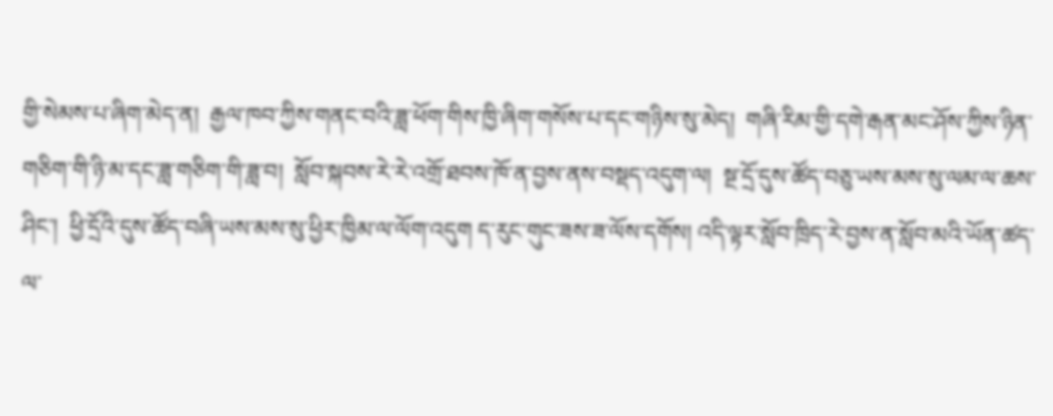གྱི་སེམས་པ་ཞིག་མེད་ན།  རྒྱལ་ཁབ་ཀྱིས་གནང་བའི་ཟླ་ཕོག་གིས་ཁྱི་ཞིག་གསོས་པ་དང་གཉིས་སུ་མེད།  གཞི་རིམ་གྱི་དགེ་རྒན་མང་ཤོས་ཀྱིས་ཉིན་གཅིག་གི་ཉི་མ་དང་ཟླ་གཅིག་གི་ཟླ་བ།  སློབ་སྐབས་རེ་རེ་འགྲོ་ཐབས་ཁོ་ན་བྱས་ནས་བསྡད་འདུག་ལ།  སྔ་དྲོ་དུས་ཚོད་བཅུ་ཡས་མས་སུ་ལམ་ལ་ཆས་ཤིང་།  ཕྱི་དྲོའི་དུས་ཚོད་བཞི་ཡས་མས་སུ་ཕྱིར་ཁྱིམ་ལ་ལོག་འདུག ད་རུང་གུང་ཟས་ཟ་ལོས་དགོས། འདི་ལྟར་སློབ་ཁྲིད་རེ་བྱས་ན་སློབ་མའི་ཡོན་ཚད་ལ་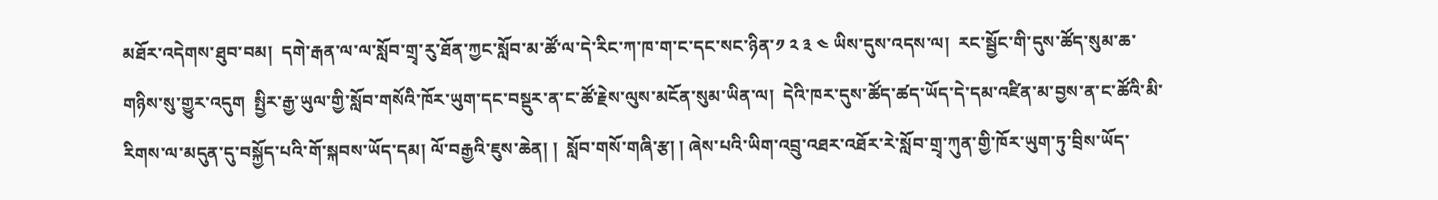མཐོར་འདེགས་ཐུབ་བམ།  དགེ་རྒན་ལ་ལ་སློབ་གྲྭ་རུ་ཐོན་ཀྱང་སློབ་མ་ཚོ་ལ་དེ་རིང་ཀ་ཁ་ག་ང་དང་སང་ཉིན་༡ ༢ ༣ ༤ ཡིས་དུས་འདས་ལ།  རང་སྦྱོང་གི་དུས་ཚོད་སུམ་ཆ་གཉིས་སུ་གྱུར་འདུག  སྤྱིར་རྒྱ་ཡུལ་གྱི་སློབ་གསོའི་ཁོར་ཡུག་དང་བསྡུར་ན་ང་ཚོ་རྗེས་ལུས་མངོན་སུམ་ཡིན་ལ།  དེའི་ཁར་དུས་ཚོད་ཚད་ཡོད་དེ་དམ་འཛིན་མ་བྱས་ན་ང་ཚོའི་མི་རིགས་ལ་མདུན་དུ་བསྐྱོད་པའི་གོ་སྐབས་ཡོད་དམ། ལོ་བརྒྱའི་ཇུས་ཆེན། །  སློབ་གསོ་གཞི་རྩ། ། ཞེས་པའི་ཡིག་འབྲུ་འཐར་འཐོར་རེ་སློབ་གྲྭ་ཀུན་གྱི་ཁོར་ཡུག་ཏུ་བྲིས་ཡོད་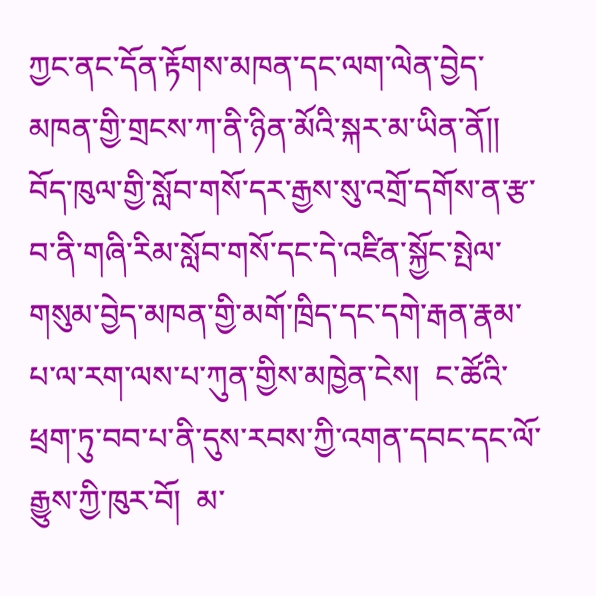ཀྱང་ནང་དོན་རྟོགས་མཁན་དང་ལག་ལེན་བྱེད་མཁན་གྱི་གྲངས་ཀ་ནི་ཉིན་མོའི་སྐར་མ་ཡིན་ནོ།། བོད་ཁུལ་གྱི་སློབ་གསོ་དར་རྒྱས་སུ་འགྲོ་དགོས་ན་རྩ་བ་ནི་གཞི་རིམ་སློབ་གསོ་དང་དེ་འཛིན་སྐྱོང་སྤེལ་གསུམ་བྱེད་མཁན་གྱི་མགོ་ཁྲིད་དང་དགེ་རྒན་རྣམ་པ་ལ་རག་ལས་པ་ཀུན་གྱིས་མཁྱེན་ངེས།  ང་ཚོའི་ཕྲག་ཏུ་བབ་པ་ནི་དུས་རབས་ཀྱི་འགན་དབང་དང་ལོ་རྒྱུས་ཀྱི་ཁུར་བོ།  མ་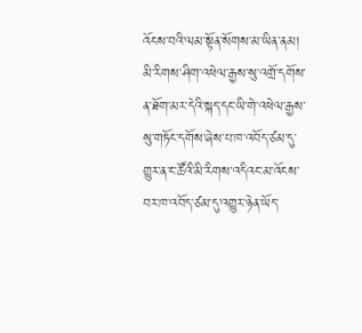འོངས་བའི་ལམ་སྟོན་སོགས་མ་ཡིན་ནམ།  མི་རིགས་ཤིག་འཕེལ་རྒྱས་སུ་འགྲོ་དགོས་ན་ཐོག་མར་དེའི་སྐད་དང་ཡི་གེ་འཕེལ་རྒྱས་སུ་གཏོང་དགོས་ཞེས་པ་ཁ་འབོད་ཙམ་དུ་གྱུར་ན་ང་ཚོའི་མི་རིགས་འདིའང་མ་འོངས་བར་ཁ་འབོད་ཙམ་དུ་འགྱུར་ཉེན་ཡོད་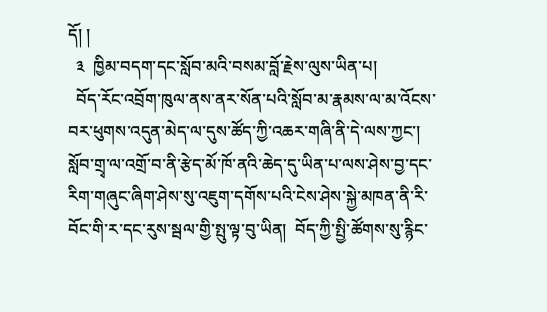དོ། །
  ༣  ཁྱིམ་བདག་དང་སློབ་མའི་བསམ་བློ་རྗེས་ལུས་ཡིན་པ།
  བོད་རོང་འབྲོག་ཁུལ་ནས་ནར་སོན་པའི་སློབ་མ་རྣམས་ལ་མ་འོངས་བར་ཕུགས་འདུན་མེད་ལ་དུས་ཚོད་ཀྱི་འཆར་གཞི་ནི་དེ་ལས་ཀྱང་། སློབ་གྲྭ་ལ་འགྲོ་བ་ནི་རྩེད་མོ་ཁོ་ནའི་ཆེད་དུ་ཡིན་པ་ལས་ཤེས་བྱ་དང་རིག་གཞུང་ཞིག་ཤེས་སུ་འཇུག་དགོས་པའི་ངེས་ཤེས་སྐྱེ་མཁན་ནི་རི་བོང་གི་ར་དང་རུས་སྦལ་གྱི་སྤུ་ལྟ་བུ་ཡིན།  བོད་ཀྱི་སྤྱི་ཚོགས་སུ་རྙིང་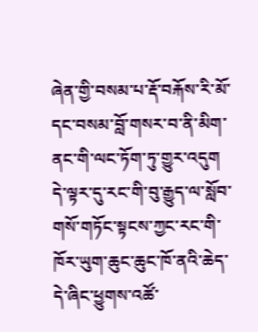ཞེན་གྱི་བསམ་པ་རྡོ་བརྐོས་རི་མོ་དང་བསམ་བློ་གསར་བ་ནི་མིག་ནང་གི་ལང་ཏོག་ཏུ་གྱུར་འདུག  དེ་ལྟར་དུ་རང་གི་བུ་རྒྱུད་ལ་སློབ་གསོ་གཏོང་སྟངས་ཀྱང་རང་གི་ཁོར་ཡུག་ཆུང་ཆུང་ཁོ་ནའི་ཆེད་དེ་ཞིང་ཕྱུགས་འཚོ་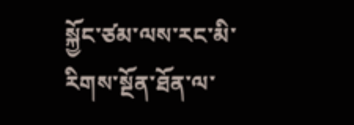སྐྱོང་ཙམ་ལས་རང་མི་རིགས་སྔོན་ཐོན་ལ་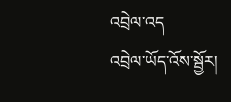འབྲེལ་འད
འབྲེལ་ཡོད་འོས་སྦྱོར།